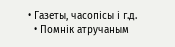• Газеты, часопісы і г.д.
  • Помнік атручаным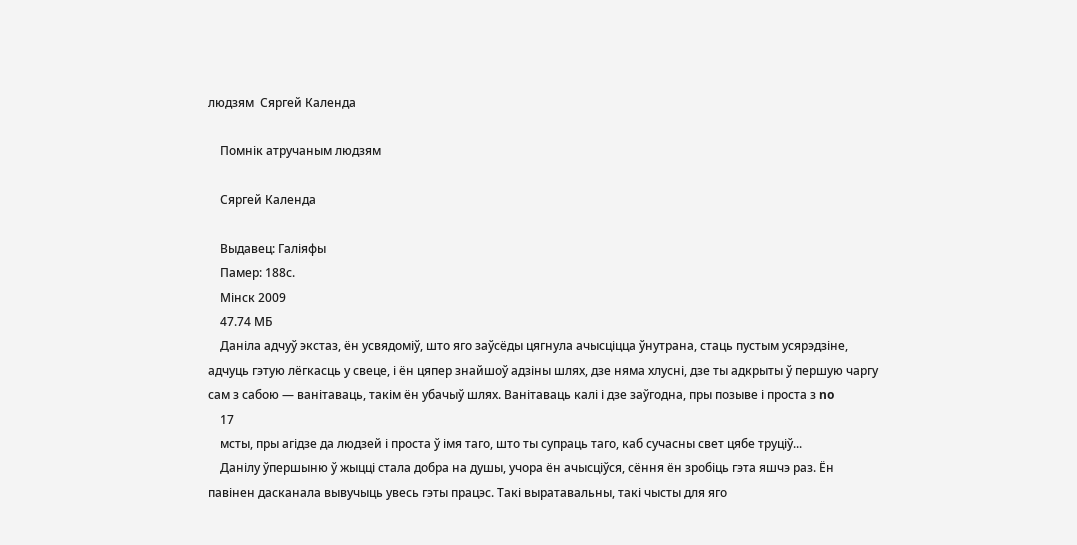людзям  Сяргей Календа

    Помнік атручаным людзям

    Сяргей Календа

    Выдавец: Галіяфы
    Памер: 188с.
    Мінск 2009
    47.74 МБ
    Даніла адчуў экстаз, ён усвядоміў, што яго заўсёды цягнула ачысціцца ўнутрана, стаць пустым усярэдзіне, адчуць гэтую лёгкасць у свеце, і ён цяпер знайшоў адзіны шлях, дзе няма хлусні, дзе ты адкрыты ў першую чаргу сам з сабою — ванітаваць, такім ён убачыў шлях. Ванітаваць калі і дзе заўгодна, пры позыве і проста з no
    17
    мсты, пры агідзе да людзей і проста ў імя таго, што ты супраць таго, каб сучасны свет цябе труціў...
    Данілу ўпершыню ў жыцці стала добра на душы, учора ён ачысціўся, сёння ён зробіць гэта яшчэ раз. Ён павінен дасканала вывучыць увесь гэты працэс. Такі выратавальны, такі чысты для яго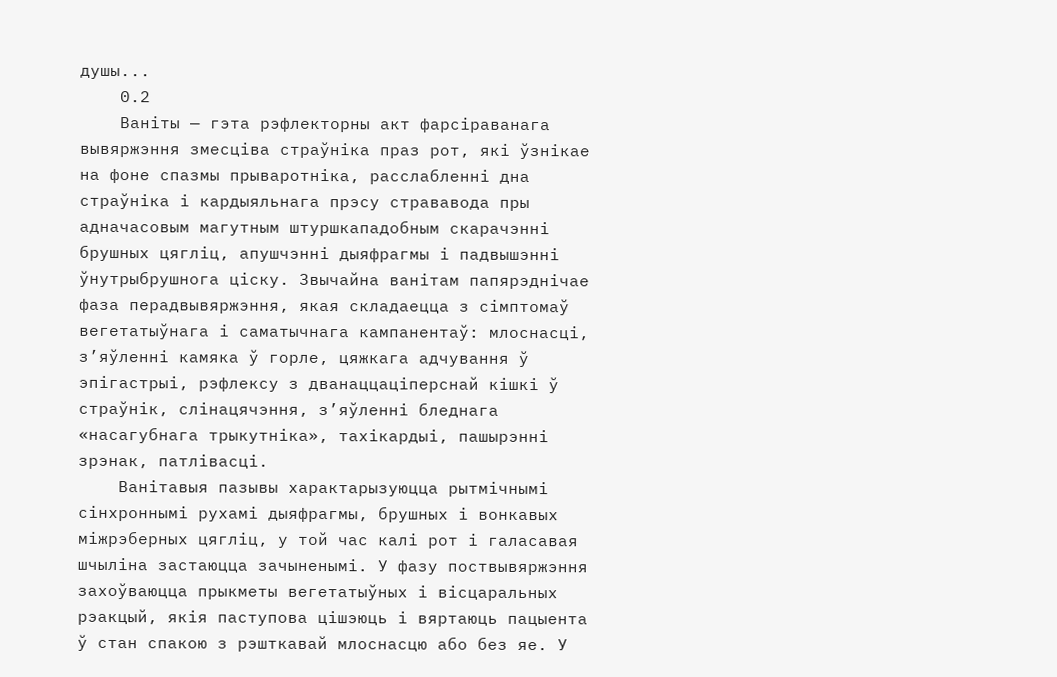душы...
    0.2
    Ваніты — гэта рэфлекторны акт фарсіраванага вывяржэння змесціва страўніка праз рот, які ўзнікае на фоне спазмы прываротніка, расслабленні дна страўніка і кардыяльнага прэсу стрававода пры адначасовым магутным штуршкападобным скарачэнні брушных цягліц, апушчэнні дыяфрагмы і падвышэнні ўнутрыбрушнога ціску. Звычайна ванітам папярэднічае фаза перадвывяржэння, якая складаецца з сімптомаў вегетатыўнага і саматычнага кампанентаў: млоснасці, з’яўленні камяка ў горле, цяжкага адчування ў эпігастрыі, рэфлексу з дванаццаціперснай кішкі ў страўнік, слінацячэння, з’яўленні бледнага «насагубнага трыкутніка», тахікардыі, пашырэнні зрэнак, патлівасці.
    Ванітавыя пазывы характарызуюцца рытмічнымі сінхроннымі рухамі дыяфрагмы, брушных і вонкавых міжрэберных цягліц, у той час калі рот і галасавая шчыліна застаюцца зачыненымі. У фазу поствывяржэння захоўваюцца прыкметы вегетатыўных і вісцаральных рэакцый, якія паступова цішэюць і вяртаюць пацыента ў стан спакою з рэшткавай млоснасцю або без яе. У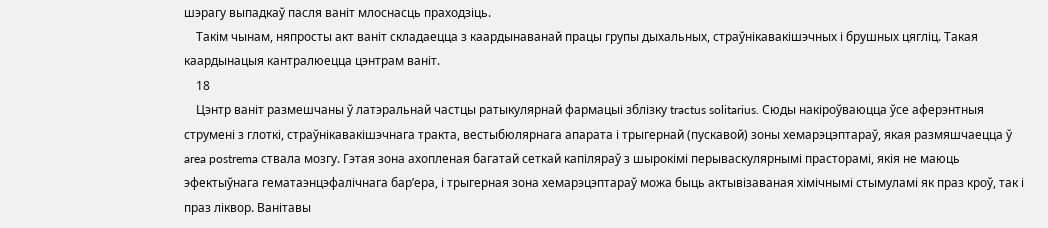шэрагу выпадкаў пасля ваніт млоснасць праходзіць.
    Такім чынам, няпросты акт ваніт складаецца з каардынаванай працы групы дыхальных, страўнікавакішэчных і брушных цягліц. Такая каардынацыя кантралюецца цэнтрам ваніт.
    18
    Цэнтр ваніт размешчаны ў латэральнай частцы ратыкулярнай фармацыі зблізку tractus solitarius. Сюды накіроўваюцца ўсе аферэнтныя струмені з глоткі, страўнікавакішэчнага тракта, вестыбюлярнага апарата і трыгернай (пускавой) зоны хемарэцэптараў, якая размяшчаецца ў area postrema ствала мозгу. Гэтая зона ахопленая багатай сеткай капіляраў з шырокімі перываскулярнымі прасторамі, якія не маюць эфектыўнага гематаэнцэфалічнага бар’ера, і трыгерная зона хемарэцэптараў можа быць актывізаваная хімічнымі стымуламі як праз кроў, так і праз ліквор. Ванітавы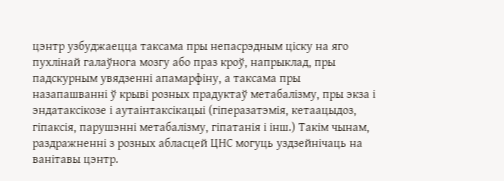цэнтр узбуджаецца таксама пры непасрэдным ціску на яго пухлінай галаўнога мозгу або праз кроў, напрыклад, пры падскурным увядзенні апамарфіну, а таксама пры назапашванні ў крыві розных прадуктаў метабалізму, пры экза і эндатаксікозе і аутаінтаксікацыі (гіперазатэмія, кетаацыдоз, гіпаксія, парушэнні метабалізму, гіпатанія і інш.) Такім чынам, раздражненні з розных абласцей ЦНС могуць уздзейнічаць на ванітавы цэнтр.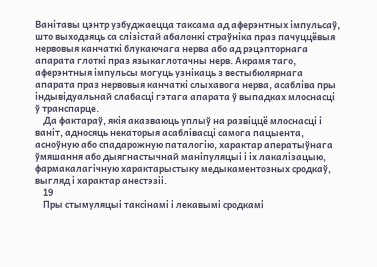Ванітавы цэнтр узбуджаецца таксама ад аферэнтных імпульсаў, што выходзяць са слізістай абалонкі страўніка праз пачуццёвыя нервовыя канчаткі блукаючага нерва або ад рэцэпторнага апарата глоткі праз языкаглотачны нерв. Акрамя таго, аферэнтныя імпульсы могуць узнікаць з вестыбюлярнага апарата праз нервовыя канчаткі слыхавога нерва, асабліва пры індывідуальнай слабасці гэтага апарата ў выпадках млоснасці ў транспарце.
    Да фактараў, якія аказваюць уплыў на развіццё млоснасці і ваніт, адносяць некаторыя асаблівасці самога пацыента, асноўную або спадарожную паталогію, характар аператыўнага ўмяшання або дыягнастычнай маніпуляцыі і іх лакалізацыю, фармакалагічную характарыстыку медыкаментозных сродкаў, выгляд і характар анестэзіі.
    19
    Пры стымуляцыі таксінамі і лекавымі сродкамі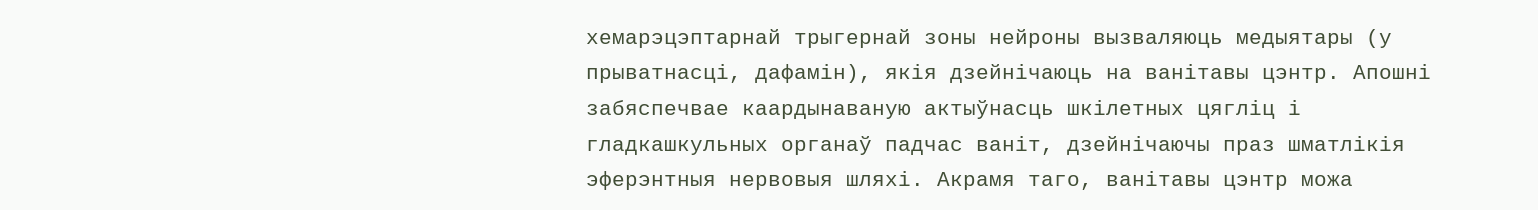хемарэцэптарнай трыгернай зоны нейроны вызваляюць медыятары (у прыватнасці, дафамін), якія дзейнічаюць на ванітавы цэнтр. Апошні забяспечвае каардынаваную актыўнасць шкілетных цягліц і гладкашкульных органаў падчас ваніт, дзейнічаючы праз шматлікія эферэнтныя нервовыя шляхі. Акрамя таго, ванітавы цэнтр можа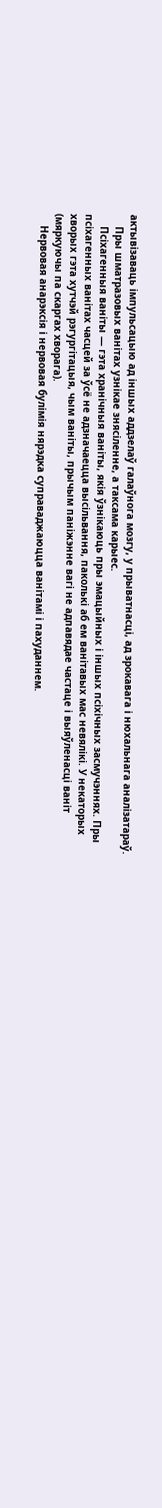актывізаваць імпульсацыю ад іншых аддзелаў галаўнога мозгу, у прыватнасці, ад зрокавага і нюхальнага аналізатараў.
    Пры шматразовых ванітах узнікае знясіленне, а таксама карыес.
    Псіхагенныя ваніты — гэта хранічныя ваніты, якія ўзнікаюць пры эмацыйных і іншых псіхічных засмучэннях. Пры псіхагенных ванітах часцей за ўсё не адзначаецца высільвання, паколькі аб ем ванітавых мас невялікі. У некаторых хворых гэта хутчэй рэгургітацыя, чым ваніты, прычым паніжэнне вагі не адпавядае частаце і выяўленасці ваніт (мяркуючы па скаргах хворага).
    Нервовая анарэксія і нервовая булімія нярэдка суправаджаюцца ванітамі і пахуданнем.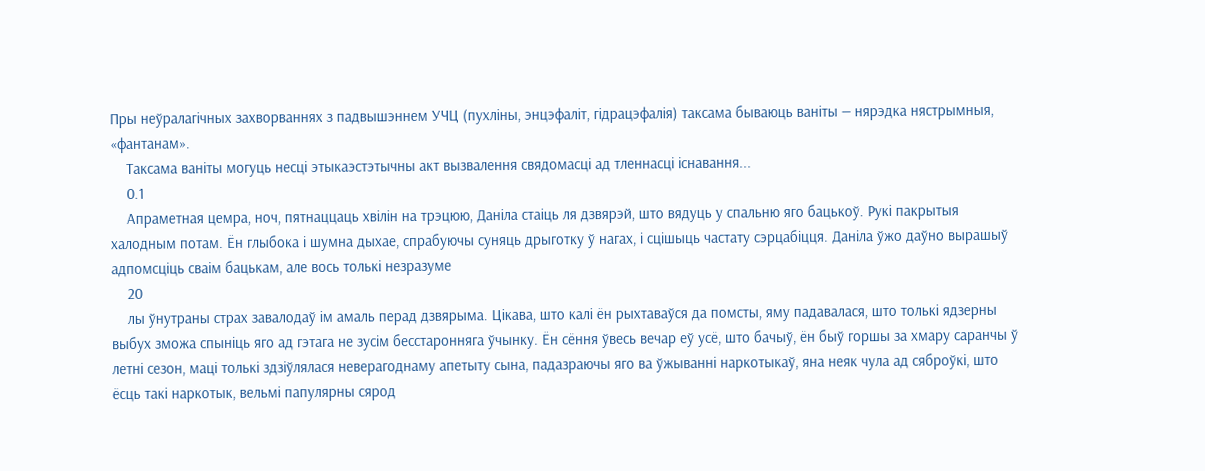Пры неўралагічных захворваннях з падвышэннем УЧЦ (пухліны, энцэфаліт, гідрацэфалія) таксама бываюць ваніты — нярэдка нястрымныя, «фантанам».
    Таксама ваніты могуць несці этыкаэстэтычны акт вызвалення свядомасці ад тленнасці існавання...
    0.1
    Апраметная цемра, ноч, пятнаццаць хвілін на трэцюю, Даніла стаіць ля дзвярэй, што вядуць у спальню яго бацькоў. Рукі пакрытыя халодным потам. Ён глыбока і шумна дыхае, спрабуючы суняць дрыготку ў нагах, і сцішыць частату сэрцабіцця. Даніла ўжо даўно вырашыў адпомсціць сваім бацькам, але вось толькі незразуме
    20
    лы ўнутраны страх завалодаў ім амаль перад дзвярыма. Цікава, што калі ён рыхтаваўся да помсты, яму падавалася, што толькі ядзерны выбух зможа спыніць яго ад гэтага не зусім бесстаронняга ўчынку. Ён сёння ўвесь вечар еў усё, што бачыў, ён быў горшы за хмару саранчы ў летні сезон, маці толькі здзіўлялася неверагоднаму апетыту сына, падазраючы яго ва ўжыванні наркотыкаў, яна неяк чула ад сяброўкі, што ёсць такі наркотык, вельмі папулярны сярод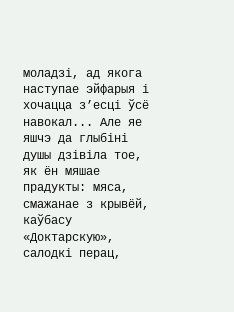моладзі, ад якога наступае эйфарыя і хочацца з’есці ўсё навокал... Але яе яшчэ да глыбіні душы дзівіла тое, як ён мяшае прадукты: мяса, смажанае з крывёй, каўбасу «Доктарскую», салодкі перац,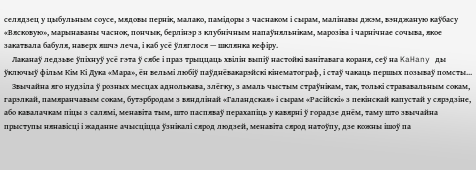селядзец у цыбульным соусе, мядовы пернік, малако, памідоры з часнаком і сырам, малінавы джэм, вэнджаную каўбасу «Вясковую», марынаваны часнок, пончык, берлінэр з клубнічным напаўняльнікам, марозіва і чарнічнае сочыва, якое закатвала бабуля, наверх яшчэ леча, і каб усё ўляглося — шклянка кефіру.
    Лаканаў ледзьве ўпіхнуў усё гэта ў сябе і праз трыццаць хвілін выпіў настойкі ванітавага кораня, сеў на KaHany ды ўключыў фільм Кім Кі Дука «Мара», ён вельмі любіў паўднёвакарэйскі кінематограф, і стаў чакаць першых позываў помсты...
    Звычайна яго нудзіла ў розных месцах аднолькава, злёгку, з амаль чыстым страўнікам, так, толькі стрававальным сокам, гарэлкай, памяранчавым сокам, бутэрбродам з вяндлінай «Галандская» і сырам «Расійскі» з пекінскай капустай у сярэдзіне, або кавалачкам піцы з салямі, менавіта тым, што паспяваў перахапіць у кавярні ў горадзе днём, таму што звычайна прыступы нянавісці і жаданне ачысціцца ўзнікалі сярод людзей, менавіта сярод натоўпу, дзе кожны ішоў па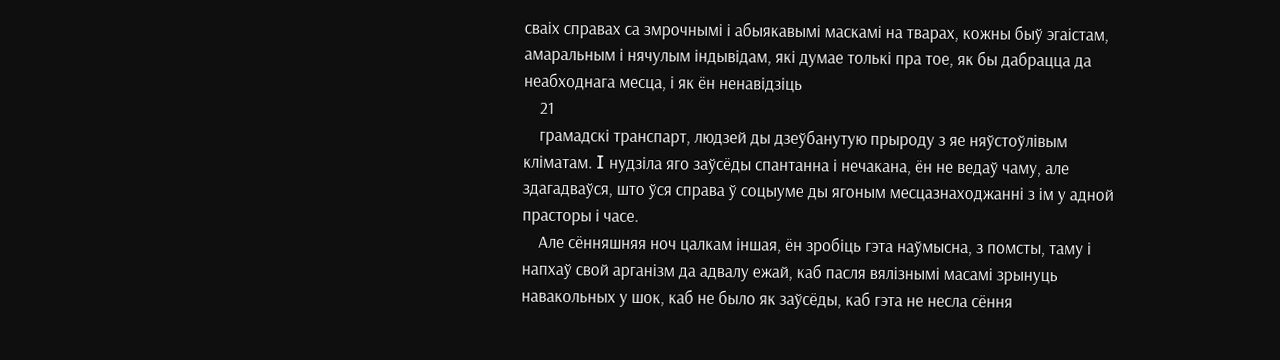сваіх справах са змрочнымі і абыякавымі маскамі на тварах, кожны быў эгаістам, амаральным і нячулым індывідам, які думае толькі пра тое, як бы дабрацца да неабходнага месца, і як ён ненавідзіць
    21
    грамадскі транспарт, людзей ды дзеўбанутую прыроду з яе няўстоўлівым кліматам. I нудзіла яго заўсёды спантанна і нечакана, ён не ведаў чаму, але здагадваўся, што ўся справа ў соцыуме ды ягоным месцазнаходжанні з ім у адной прасторы і часе.
    Але сённяшняя ноч цалкам іншая, ён зробіць гэта наўмысна, з помсты, таму і напхаў свой арганізм да адвалу ежай, каб пасля вялізнымі масамі зрынуць навакольных у шок, каб не было як заўсёды, каб гэта не несла сёння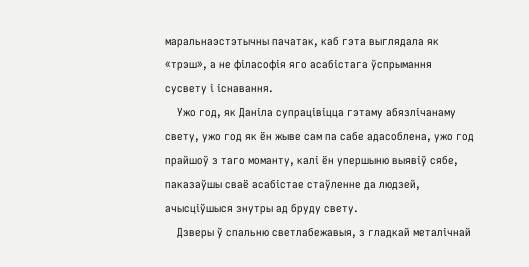маральнаэстэтычны пачатак, каб гэта выглядала як «трэш», а не філасофія яго асабістага ўспрымання сусвету і існавання.
    Ужо год, як Даніла супрацівіцца гэтаму абязлічанаму свету, ужо год як ён жыве сам па сабе адасоблена, ужо год прайшоў з таго моманту, калі ён упершыню выявіў сябе, паказаўшы сваё асабістае стаўленне да людзей, ачысціўшыся знутры ад бруду свету.
    Дзверы ў спальню светлабежавыя, з гладкай металічнай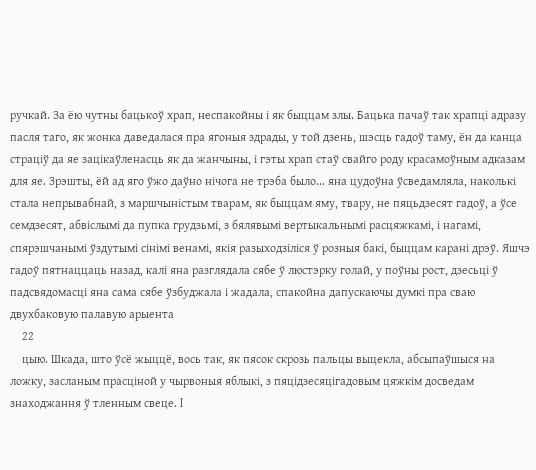ручкай. За ёю чутны бацькоў храп, неспакойны і як быццам злы. Бацька пачаў так храпці адразу пасля таго, як жонка даведалася пра ягоныя здрады, у той дзень, шэсць гадоў таму, ён да канца страціў да яе зацікаўленасць як да жанчыны, і гэты храп стаў свайго роду красамоўным адказам для яе. Зрэшты, ёй ад яго ўжо даўно нічога не трэба было... яна цудоўна ўсведамляла, наколькі стала непрывабнай, з маршчыністым тварам, як быццам яму, твару, не пяцьдзесят гадоў, а ўсе семдзесят, абвіслымі да пупка грудзьмі, з бялявымі вертыкальнымі расцяжкамі, і нагамі, спярэшчанымі ўздутымі сінімі венамі, якія разыходзіліся ў розныя бакі, быццам карані дрэў. Яшчэ гадоў пятнаццаць назад, калі яна разглядала сябе ў люстэрку голай, у поўны рост, дзесьці ў падсвядомасці яна сама сябе ўзбуджала і жадала, спакойна дапускаючы думкі пра сваю двухбаковую палавую арыента
    22
    цыю. Шкада, што ўсё жыццё, вось так, як пясок скрозь пальцы выцекла, абсыпаўшыся на ложку, засланым прасціной у чырвоныя яблыкі, з пяцідзесяцігадовым цяжкім досведам знаходжання ў тленным свеце. I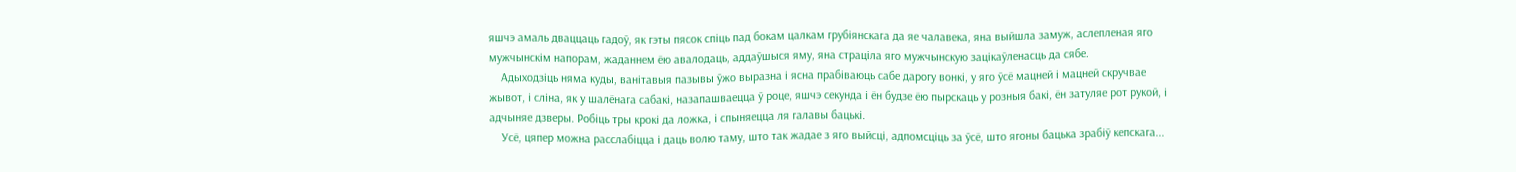яшчэ амаль дваццаць гадоў, як гэты пясок спіць пад бокам цалкам грубіянскага да яе чалавека, яна выйшла замуж, аслепленая яго мужчынскім напорам, жаданнем ёю авалодаць, аддаўшыся яму, яна страціла яго мужчынскую зацікаўленасць да сябе.
    Адыходзіць няма куды, ванітавыя пазывы ўжо выразна і ясна прабіваюць сабе дарогу вонкі, у яго ўсё мацней і мацней скручвае жывот, і сліна, як у шалёнага сабакі, назапашваецца ў роце, яшчэ секунда і ён будзе ёю пырскаць у розныя бакі, ён затуляе рот рукой, і адчыняе дзверы. Робіць тры крокі да ложка, і спыняецца ля галавы бацькі.
    Усё, цяпер можна расслабіцца і даць волю таму, што так жадае з яго выйсці, адпомсціць за ўсё, што ягоны бацька зрабіў кепскага...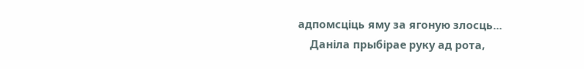адпомсціць яму за ягоную злосць...
    Даніла прыбірае руку ад рота,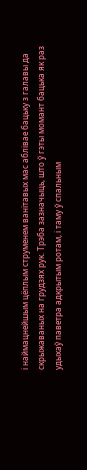і наймацнейшым цёплым струменем ванітавых мас аблівае бацьку з галавы да скрыжаваных на грудзях рук. Трэба зазначыць, што ў гэты момант бацька як раз удыхаў паветра адкрытым ротам, і таму ў спальным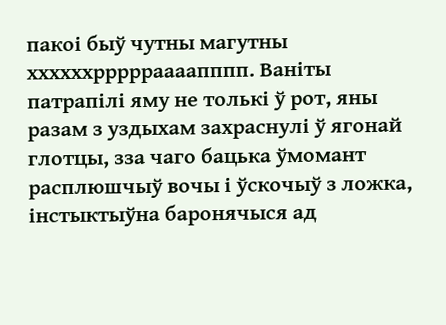пакоі быў чутны магутны ххххххррррраааапппп. Ваніты патрапілі яму не толькі ў рот, яны разам з уздыхам захраснулі ў ягонай глотцы, зза чаго бацька ўмомант расплюшчыў вочы і ўскочыў з ложка, інстыктыўна баронячыся ад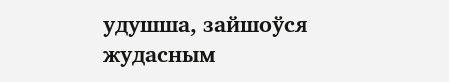удушша, зайшоўся жудасным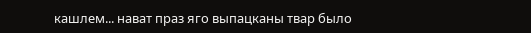кашлем... нават праз яго выпацканы твар было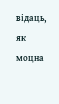відаць, як моцна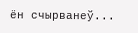ён счырванеў...